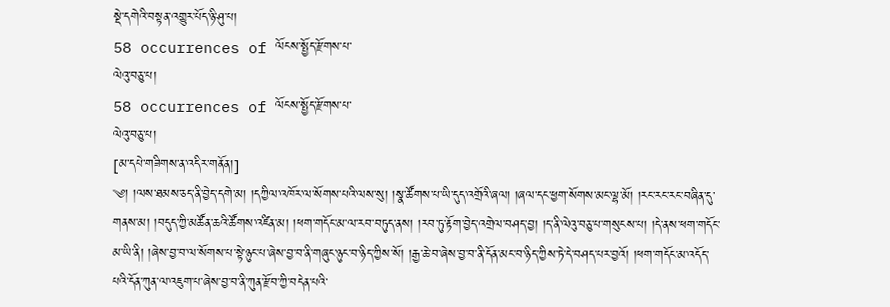སྡེ་དགེའི་བསྟན་འགྱུར་པོད་ཉི་ཤུ་པ།
58 occurrences of ལོངས་སྤྱོད་རྫོགས་པ་
ལེའུ་བཅུ་པ།
58 occurrences of ལོངས་སྤྱོད་རྫོགས་པ་
ལེའུ་བཅུ་པ།
[མ་དཔེ་གཟིགས་ན་འདིར་གནོན།]
༄། །ལས་ཐམས་ཅད་ནི་བྱེད་དགེ་མ། །དཀྱིལ་འཁོར་ལ་སོགས་པའི་ལས་སུ། །སྣ་ཚོགས་པ་ཡི་དུད་འགྲོའི་ཞལ། །ཞལ་དང་ཕྱག་སོགས་མང་ལྷ་མོ། །རང་རང་རང་བཞིན་དུ་གནས་མ། །བདུད་ཀྱི་མཚོན་ཆའི་ཚོགས་འཛིན་མ། །ཕག་གདོང་མ་ལ་རབ་བཏུད་ནས། །རབ་ཏུ་རྟོག་བྱེད་འགྲེལ་བཤད་བྱ། །ད་ནི་ལེའུ་བཅུ་པ་གསུངས་པ། །དེ་ནས་ཕག་གདོང་མ་ཡི་ནི། །ཞེས་བྱ་བ་ལ་སོགས་པ་སྟེ་ཉུང་པ་ཞེས་བྱ་བ་ནི་གཞུང་ཉུང་བ་ཉིད་ཀྱིས་སོ། །རྒྱ་ཆེ་བ་ཞེས་བྱ་བ་ནི་དོན་མང་བ་ཉིད་ཀྱིས་ཏེ་དེ་བཤད་པར་བྱའོ། །ཕག་གདོང་མ་འདོད་པའི་དོན་ཀུན་ལ་འཇུག་པ་ཞེས་བྱ་བ་ནི་ཀུན་རྫོབ་ཀྱི་བདེན་པའི་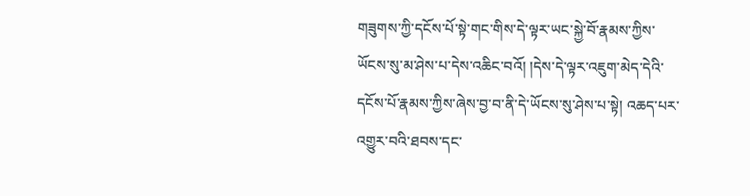གཟུགས་ཀྱི་དངོས་པོ་སྟེ་གང་གིས་དེ་ལྟར་ཡང་སྐྱེ་བོ་རྣམས་ཀྱིས་ཡོངས་སུ་མ་ཤེས་པ་དེས་འཆིང་བའོ། །དེས་དེ་ལྟར་འཇུག་མེད་དེའི་དངོས་པོ་རྣམས་ཀྱིས་ཞེས་བྱ་བ་ནི་དེ་ཡོངས་སུ་ཤེས་པ་སྟེ། འཆད་པར་འགྱུར་བའི་ཐབས་དང་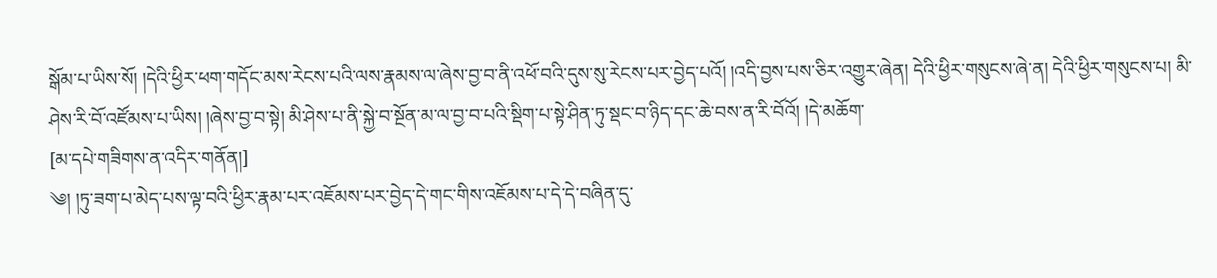སྒོམ་པ་ཡིས་སོ། །དེའི་ཕྱིར་ཕག་གདོང་མས་རེངས་པའི་ལས་རྣམས་ལ་ཞེས་བྱ་བ་ནི་འཕོ་བའི་དུས་སུ་རེངས་པར་བྱེད་པའོ། །འདི་བྱས་པས་ཅིར་འགྱུར་ཞེན། དེའི་ཕྱིར་གསུངས་ཞེ་ན། དེའི་ཕྱིར་གསུངས་པ། མི་ཤེས་རི་བོ་འཛོམས་པ་ཡིས། །ཞེས་བྱ་བ་སྟེ། མི་ཤེས་པ་ནི་སྐྱེ་བ་སྔོན་མ་ལ་བྱ་བ་པའི་སྡིག་པ་སྟེ་ཤིན་ཏུ་སྡང་བ་ཉིད་དང་ཆེ་བས་ན་རི་བོའོ། །དེ་མཆོག་
[མ་དཔེ་གཟིགས་ན་འདིར་གནོན།]
༄། །ཏུ་ཟག་པ་མེད་པས་ལྟ་བའི་ཕྱིར་རྣམ་པར་འཇོམས་པར་བྱེད་དེ་གང་གིས་འཇོམས་པ་དེ་དེ་བཞིན་དུ་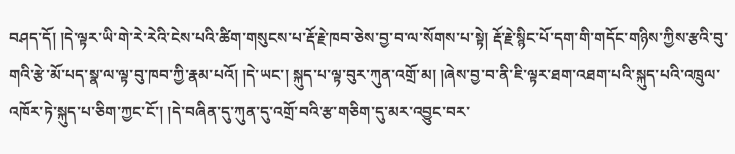བཤད་དོ། །དེ་ལྟར་ཡི་གེ་རེ་རེའི་ངེས་པའི་ཚིག་གསུངས་པ་རྡོ་རྗེ་ཁབ་ཅེས་བྱ་བ་ལ་སོགས་པ་སྟེ། རྡོ་རྗེ་སྙིང་པོ་དག་གི་གདོང་གཉིས་ཀྱིས་རྩའི་བུ་གའི་རྩེ་མོ་པད་སྣ་ལ་ལྟ་བུ་ཁབ་ཀྱི་རྣམ་པའོ། །དེ་ཡང་། སྐུད་པ་ལྟ་བུར་ཀུན་འགྲོ་མ། །ཞེས་བྱ་བ་ནི་ཇི་ལྟར་ཐག་འཐག་པའི་སྐུད་པའི་འཁྲུལ་འཁོར་ཏེ་སྐུད་པ་ཅིག་ཀྱང་ངོ་། །དེ་བཞིན་དུ་ཀུན་དུ་འགྲོ་བའི་རྩ་གཅིག་དུ་མར་འབྱུང་བར་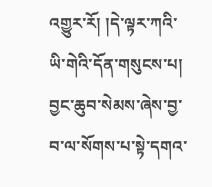འགྱུར་རོ། །དེ་ལྟར་ཀའི་ཡི་གེའི་དོན་གསུངས་པ། བྱང་ཆུབ་སེམས་ཞེས་བྱ་བ་ལ་སོགས་པ་སྟེ་དགའ་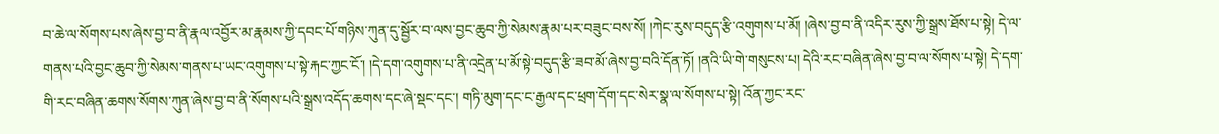བ་ཆེ་ལ་སོགས་པས་ཞེས་བྱ་བ་ནི་རྣལ་འབྱོར་མ་རྣམས་ཀྱི་དབང་པོ་གཉིས་ཀུན་དུ་སྦྱོར་བ་ལས་བྱང་ཆུབ་ཀྱི་སེམས་རྣམ་པར་བཟུང་བས་སོ། །ཀེང་རུས་བདུད་རྩི་འགུགས་པ་མོ། །ཞེས་བྱ་བ་ནི་འདིར་རུས་ཀྱི་སྒྲས་ཐོས་པ་སྟེ། དེ་ལ་གནས་པའི་བྱང་ཆུབ་ཀྱི་སེམས་གནས་པ་ཡང་འགུགས་པ་སྟེ་རྐང་ཀྱང་ངོ་། །དེ་དག་འགུགས་པ་ནི་འདྲེན་པ་མོ་སྟེ་བདུད་རྩི་ཟབ་མོ་ཞེས་བྱ་བའི་དོན་ཏོ། །ནའི་ཡི་གེ་གསུངས་པ། དེའི་རང་བཞིན་ཞེས་བྱ་བ་ལ་སོགས་པ་སྟེ། དེ་དག་གི་རང་བཞིན་ཆགས་སོགས་ཀུན་ཞེས་བྱ་བ་ནི་སོགས་པའི་སྒྲས་འདོད་ཆགས་དང་ཞེ་སྡང་དང་། གཏི་མུག་དང་ང་རྒྱལ་དང་ཕྲག་དོག་དང་སེར་སྣ་ལ་སོགས་པ་སྟེ། འོན་ཀྱང་རང་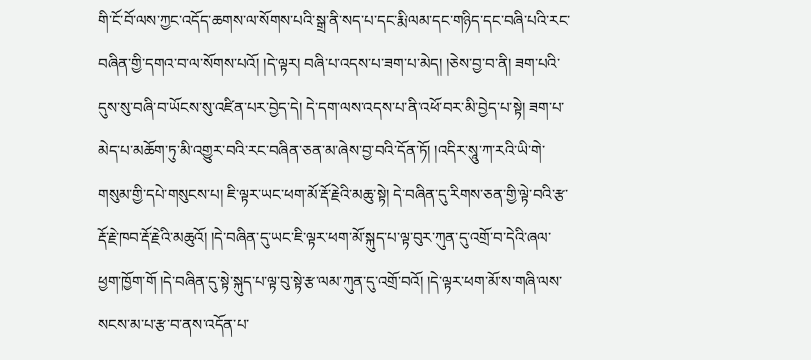གི་ངོ་བོ་ལས་ཀྱང་འདོད་ཆགས་ལ་སོགས་པའི་སྒྲ་ནི་སད་པ་དང་རྨི་ལམ་དང་གཉིད་དང་བཞི་པའི་རང་བཞིན་གྱི་དགའ་བ་ལ་སོགས་པའོ། །དེ་ལྟར། བཞི་པ་འདས་པ་ཟག་པ་མེད། །ཅེས་བྱ་བ་ནི། ཟག་པའི་དུས་སུ་བཞི་བ་ཡོངས་སུ་འཛིན་པར་བྱེད་དེ། དེ་དག་ལས་འདས་པ་ནི་འཕོ་བར་མི་བྱེད་པ་སྟེ། ཟག་པ་མེད་པ་མཆོག་ཏུ་མི་འགྱུར་བའི་རང་བཞིན་ཅན་མ་ཞེས་བྱ་བའི་དོན་ཏོ། །འདིར་སཱུ་ཀ་རའི་ཡི་གེ་གསུམ་གྱི་དཔེ་གསུངས་པ། ཇི་ལྟར་ཡང་ཕག་མོ་རྡོ་རྗེའི་མཆུ་སྟེ། དེ་བཞིན་དུ་རིགས་ཅན་གྱི་ལྟེ་བའི་རྩ་རྡོ་རྗེ་ཁབ་རྡོ་རྗེའི་མཆུའོ། །དེ་བཞིན་དུ་ཡང་ཇི་ལྟར་ཕག་མོ་སྐུད་པ་ལྟ་བུར་ཀུན་དུ་འགྲོ་བ་དེའི་ཞལ་ཕྱག་ཁྱོག་གོ །དེ་བཞིན་དུ་སྟེ་སྐུད་པ་ལྟ་བུ་སྟེ་རྩ་ལམ་ཀུན་དུ་འགྲོ་བའོ། །དེ་ལྟར་ཕག་མོ་ས་གཞི་ལས་སངས་མ་པ་རྩ་བ་ནས་འདོན་པ་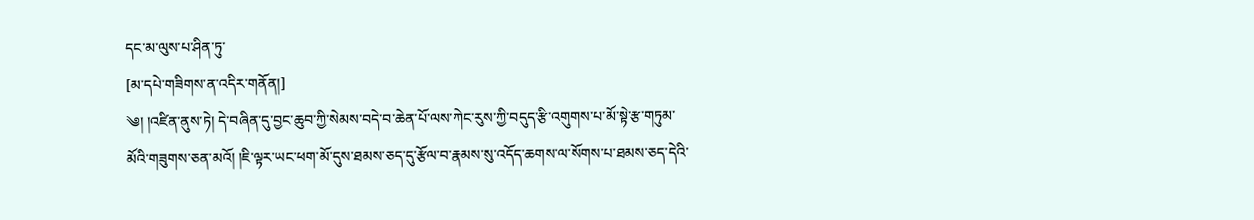དང་མ་ལུས་པ་ཤིན་ཏུ་
[མ་དཔེ་གཟིགས་ན་འདིར་གནོན།]
༄། །འཛིན་ནུས་ཏེ། དེ་བཞིན་དུ་བྱང་ཆུབ་ཀྱི་སེམས་བདེ་བ་ཆེན་པོ་ལས་ཀེང་རུས་ཀྱི་བདུད་རྩི་འགུགས་པ་མོ་སྟེ་རྩ་གཏུམ་མོའི་གཟུགས་ཅན་མའོ། །ཇི་ལྟར་ཡང་ཕག་མོ་དུས་ཐམས་ཅད་དུ་རྩོལ་བ་རྣམས་སུ་འདོད་ཆགས་ལ་སོགས་པ་ཐམས་ཅད་དེའི་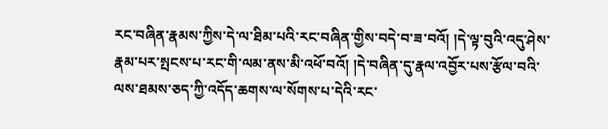རང་བཞིན་རྣམས་ཀྱིས་དེ་ལ་ཐིམ་པའི་རང་བཞིན་གྱིས་བདེ་བ་ཟ་བའོ། །དེ་ལྟ་བུའི་འདུ་ཤེས་རྣམ་པར་སྤངས་པ་རང་གི་ལམ་ནས་མི་འཕོ་བའོ། །དེ་བཞིན་དུ་རྣལ་འབྱོར་པས་རྩོལ་བའི་ལས་ཐམས་ཅད་ཀྱི་འདོད་ཆགས་ལ་སོགས་པ་དེའི་རང་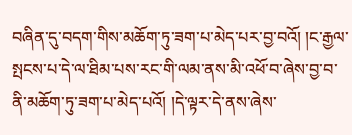བཞིན་དུ་བདག་གིས་མཆོག་ཏུ་ཟག་པ་མེད་པར་བྱ་བའོ། །ང་རྒྱལ་སྤངས་པ་དེ་ལ་ཐིམ་པས་རང་གི་ལམ་ནས་མི་འཕོ་བ་ཞེས་བྱ་བ་ནི་མཆོག་ཏུ་ཟག་པ་མེད་པའོ། །དེ་ལྟར་དེ་ནས་ཞེས་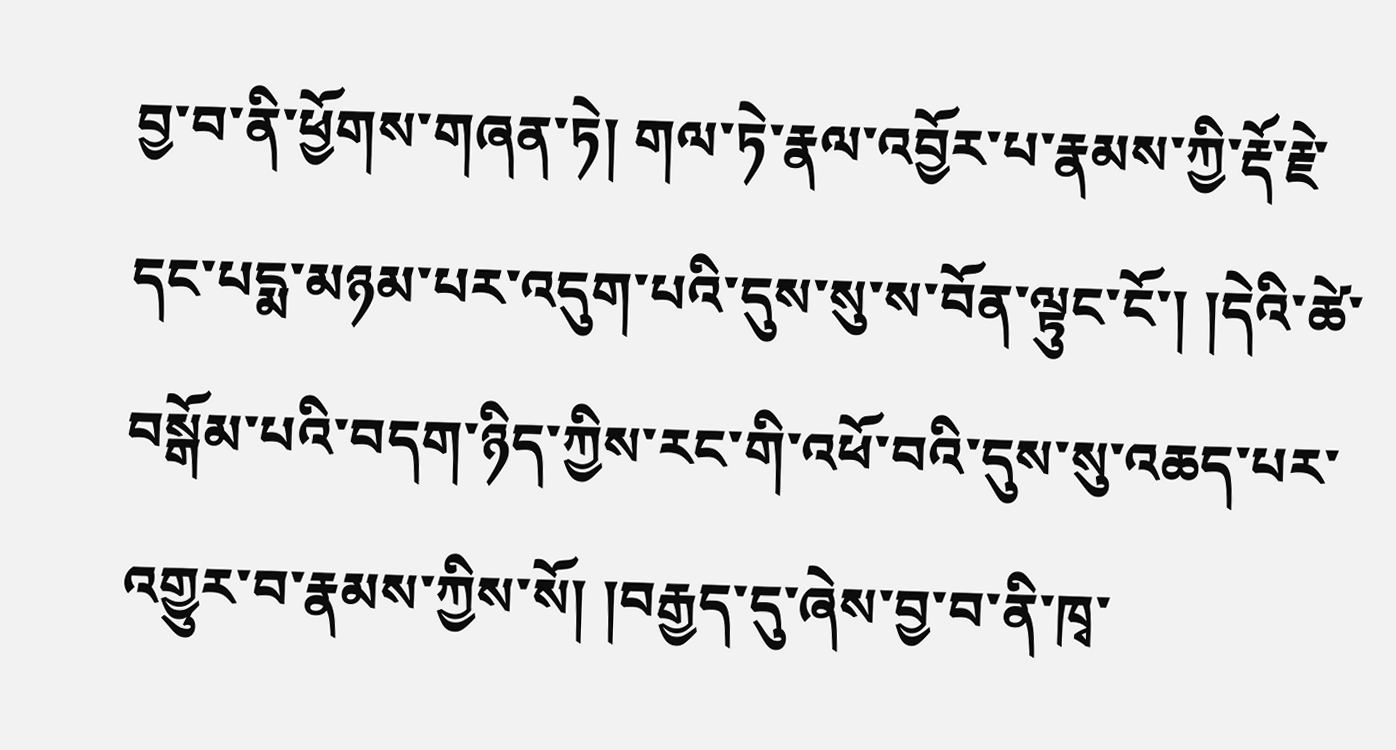བྱ་བ་ནི་ཕྱོགས་གཞན་ཏེ། གལ་ཏེ་རྣལ་འབྱོར་པ་རྣམས་ཀྱི་རྡོ་རྗེ་དང་པདྨ་མཉམ་པར་འདུག་པའི་དུས་སུ་ས་བོན་ལྟུང་ངོ་། །དེའི་ཚེ་བསྒོམ་པའི་བདག་ཉིད་ཀྱིས་རང་གི་འཕོ་བའི་དུས་སུ་འཆད་པར་འགྱུར་བ་རྣམས་ཀྱིས་སོ། །བརྒྱད་དུ་ཞེས་བྱ་བ་ནི་ཁྭ་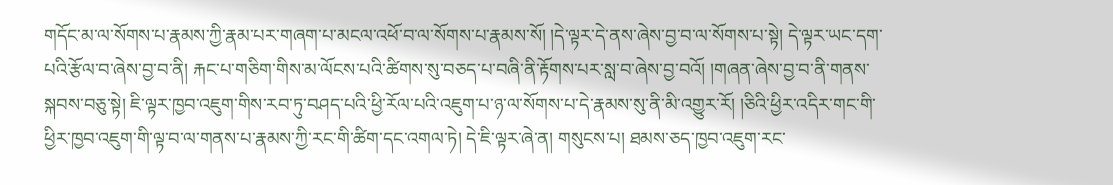གདོང་མ་ལ་སོགས་པ་རྣམས་ཀྱི་རྣམ་པར་གཞག་པ་མངལ་འཕོ་བ་ལ་སོགས་པ་རྣམས་སོ། །དེ་ལྟར་དེ་ནས་ཞེས་བྱ་བ་ལ་སོགས་པ་སྟེ། དེ་ལྟར་ཡང་དག་པའི་རྩོལ་བ་ཞེས་བྱ་བ་ནི། རྐང་པ་གཅིག་གིས་མ་ལོངས་པའི་ཚིགས་སུ་བཅད་པ་བཞི་ནི་རྟོགས་པར་སླ་བ་ཞེས་བྱ་བའོ། །གཞན་ཞེས་བྱ་བ་ནི་གནས་སྐབས་བཅུ་སྟེ། ཇི་ལྟར་ཁྱབ་འཇུག་གིས་རབ་ཏུ་བཤད་པའི་ཕྱི་རོལ་པའི་འཇུག་པ་ཉ་ལ་སོགས་པ་དེ་རྣམས་སུ་ནི་མི་འགྱུར་རོ། །ཅིའི་ཕྱིར་འདིར་གང་གི་ཕྱིར་ཁྱབ་འཇུག་གི་ལྟ་བ་ལ་གནས་པ་རྣམས་ཀྱི་རང་གི་ཚིག་དང་འགལ་ཏེ། དེ་ཇི་ལྟར་ཞེ་ན། གསུངས་པ། ཐམས་ཅད་ཁྱབ་འཇུག་རང་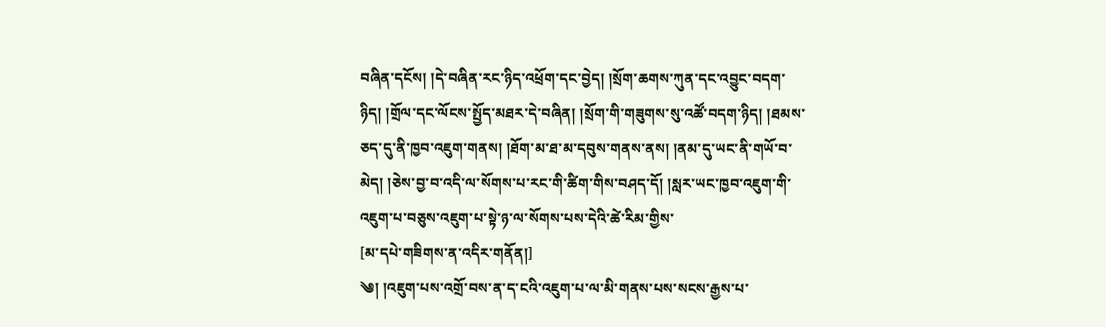བཞིན་དངོས། །དེ་བཞིན་རང་ཉིད་འཕྲོག་དང་བྱེད། །སྲོག་ཆགས་ཀུན་དང་འབྱུང་བདག་ཉིད། །གྲོལ་དང་ལོངས་སྤྱོད་མཐར་དེ་བཞིན། །སྲོག་གི་གཟུགས་སུ་འཚོ་བདག་ཉིད། །ཐམས་ཅད་དུ་ནི་ཁྱབ་འཇུག་གནས། །ཐོག་མ་ཐ་མ་དབུས་གནས་ནས། །ནམ་དུ་ཡང་ནི་གཡོ་བ་མེད། །ཅེས་བྱ་བ་འདི་ལ་སོགས་པ་རང་གི་ཚིག་གིས་བཤད་དོ། །སླར་ཡང་ཁྱབ་འཇུག་གི་འཇུག་པ་བཅུས་འཇུག་པ་སྟེ་ཉ་ལ་སོགས་པས་དེའི་ཚེ་རིམ་གྱིས་
[མ་དཔེ་གཟིགས་ན་འདིར་གནོན།]
༄། །འཇུག་པས་འགྲོ་བས་ན་ད་ངའི་འཇུག་པ་ལ་མི་གནས་པས་སངས་རྒྱས་པ་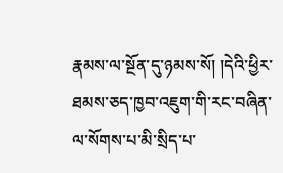རྣམས་ལ་སྔོན་དུ་ཉམས་སོ། །དེའི་ཕྱིར་ཐམས་ཅད་ཁྱབ་འཇུག་གི་རང་བཞིན་ལ་སོགས་པ་མི་སྲིད་པ་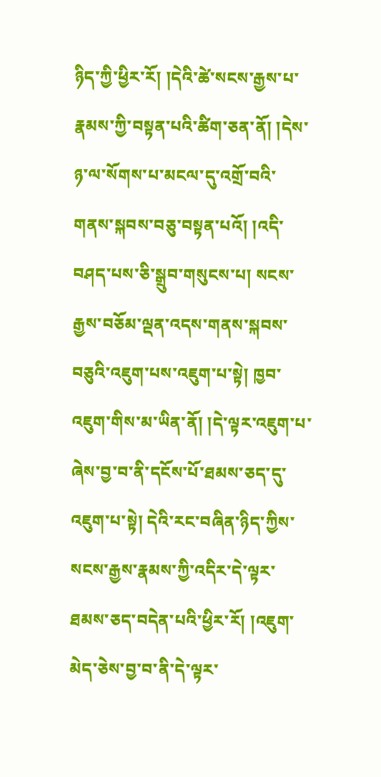ཉིད་ཀྱི་ཕྱིར་རོ། །དེའི་ཚེ་སངས་རྒྱས་པ་རྣམས་ཀྱི་བསྟན་པའི་ཚིག་ཅན་ནོ། །དེས་ཉ་ལ་སོགས་པ་མངལ་དུ་འགྲོ་བའི་གནས་སྐབས་བཅུ་བསྟན་པའོ། །འདི་བཤད་པས་ཅི་སྒྲུབ་གསུངས་པ། སངས་རྒྱས་བཅོམ་ལྡན་འདས་གནས་སྐབས་བཅུའི་འཇུག་པས་འཇུག་པ་སྟེ། ཁྱབ་འཇུག་གིས་མ་ཡིན་ནོ། །དེ་ལྟར་འཇུག་པ་ཞེས་བྱ་བ་ནི་དངོས་པོ་ཐམས་ཅད་དུ་འཇུག་པ་སྟེ། དེའི་རང་བཞིན་ཉིད་ཀྱིས་སངས་རྒྱས་རྣམས་ཀྱི་འདིར་དེ་ལྟར་ཐམས་ཅད་བདེན་པའི་ཕྱིར་རོ། །འཇུག་མེད་ཅེས་བྱ་བ་ནི་དེ་ལྟར་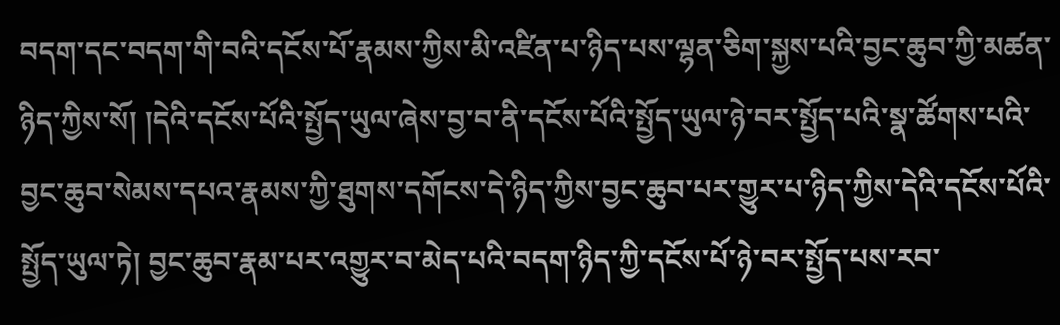བདག་དང་བདག་གི་བའི་དངོས་པོ་རྣམས་ཀྱིས་མི་འཛིན་པ་ཉིད་པས་ལྷན་ཅིག་སྐྱས་པའི་བྱང་ཆུབ་ཀྱི་མཚན་ཉིད་ཀྱིས་སོ། །དེའི་དངོས་པོའི་སྤྱོད་ཡུལ་ཞེས་བྱ་བ་ནི་དངོས་པོའི་སྤྱོད་ཡུལ་ཉེ་བར་སྤྱོད་པའི་སྣ་ཚོགས་པའི་བྱང་ཆུབ་སེམས་དཔའ་རྣམས་ཀྱི་ཐུགས་དགོངས་དེ་ཉིད་ཀྱིས་བྱང་ཆུབ་པར་གྱུར་པ་ཉིད་ཀྱིས་དེའི་དངོས་པོའི་སྤྱོད་ཡུལ་ཏེ། བྱང་ཆུབ་རྣམ་པར་འགྱུར་བ་མེད་པའི་བདག་ཉིད་ཀྱི་དངོས་པོ་ཉེ་བར་སྤྱོད་པས་རབ་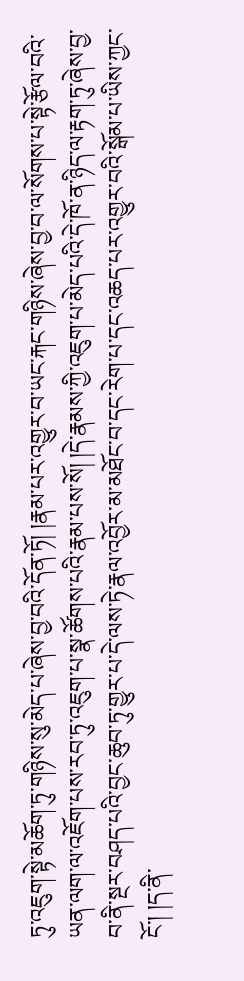ཏུ་འཇུག་སྟེ་མཆོག་ཏུ་གཉིས་སུ་མེད་པ་ཞེས་བྱ་བའི་དོན་ཏོ། །རྣམ་པར་འགྱུར་བ་ཡང་རྐང་གཉིས་ཞེས་བྱ་བ་ལ་སོགས་པ་སྟེ་རྩོལ་བའི་ཡན་ལག་ལ་འཇོག་པས་རབ་ཏུ་འཇུག་པ་སྣ་ཚོགས་པའི་རྣམ་པས་སོ། །དེ་རྣམས་ཀྱི་འཇུག་པ་མེད་པའི་དེ་ཁོ་ན་ཉིད་ལ་རྟག་ཏུ་ཞེས་བྱ་བ་ནི་སྔར་བཤད་པའི་བྱང་ཆུབ་ཏུ་གྱུར་པ་དེ་ལས་ཏེ་རྣལ་འབྱོར་མ་མཐོང་བ་དང་རེག་པ་དང་འཆད་པར་འགྱུར་བའི་སྒོམ་པ་ཡིས་ཀྱང་ངོ་། །ད་ནི་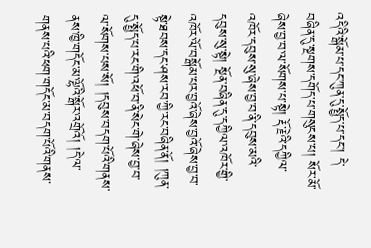འདིའི་སྒོམ་པ་དང་ཀུན་དུ་སྤྱོད་པ་དང་། དེ་བཞིན་དུ་སྔགས་དགོད་པ་གསུངས་པ། སོར་མོ་ཞེས་བྱ་བ་ལ་སོགས་པ་སྟེ། རྡོ་རྗེའི་དཀྱིལ་འཁོར་དབུས་སུ་ཞེས་བྱ་བ་ནི་དབུས་མའི་དབུས་སུ་སྟེ། སྔོན་བཞིན་དུ་དཀྱིལ་འཁོར་གྱི་འཁོར་ལོ་བསྒོམ་པར་བྱའོ་ཞེས་བྱའོ་ཞེས་བྱ་བ་སྟེ་ཐབས་དང་ཤས་རབ་ཀྱི་རང་བཞིན་ནོ། །ཀུན་དུ་སྤྱོད་པ་རང་གི་འཕོ་བ་ནི་སེང་གེ་ཞེས་བྱ་བ་ལ་སོགས་པས་སོ། །དབུས་བདག་པོའི་གནས་ནས་ཁྱི་གདོང་མ་ལྷོའི་སྒོར་འགྲོའོ། །དེ་ལ་གནས་པའི་ཕག་གདོང་མ་བདག་པོའི་གནས་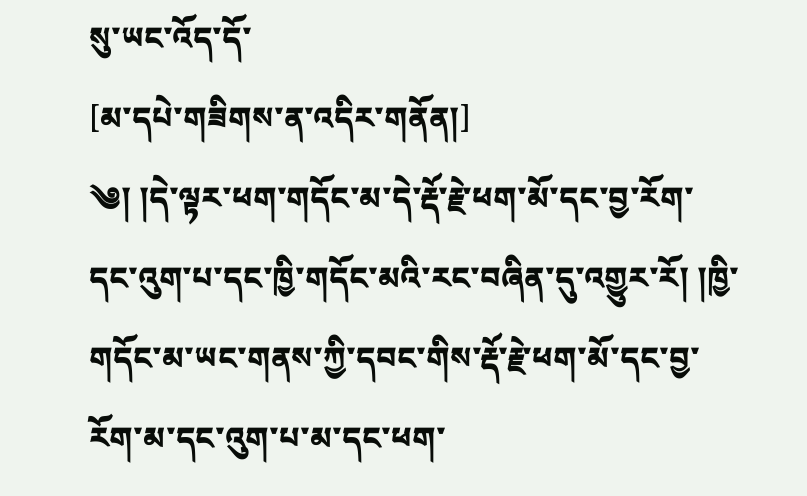སུ་ཡང་འོད་དོ་
[མ་དཔེ་གཟིགས་ན་འདིར་གནོན།]
༄། །དེ་ལྟར་ཕག་གདོང་མ་དེ་རྡོ་རྗེ་ཕག་མོ་དང་བྱ་རོག་དང་འུག་པ་དང་ཁྱི་གདོང་མའི་རང་བཞིན་དུ་འགྱུར་རོ། །ཁྱི་གདོང་མ་ཡང་གནས་ཀྱི་དབང་གིས་རྡོ་རྗེ་ཕག་མོ་དང་བྱ་རོག་མ་དང་འུག་པ་མ་དང་ཕག་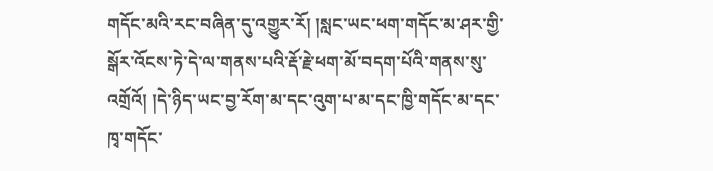གདོང་མའི་རང་བཞིན་དུ་འགྱུར་རོ། །སླང་ཡང་ཕག་གདོང་མ་ཤར་གྱི་སྒོར་འོངས་ཏེ་དེ་ལ་གནས་པའི་རྡོ་རྗེ་ཕག་མོ་བདག་པོའི་གནས་སུ་འགྲོའོ། །དེ་ཉིད་ཡང་བྱ་རོག་མ་དང་འུག་པ་མ་དང་ཁྱི་གདོང་མ་དང་ཁྭ་གདོང་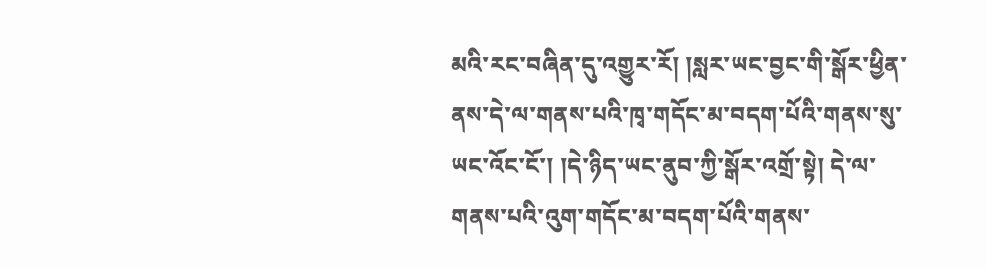མའི་རང་བཞིན་དུ་འགྱུར་རོ། །སླར་ཡང་བྱང་གི་སྒོར་ཕྱིན་ནས་དེ་ལ་གནས་པའི་ཁྭ་གདོང་མ་བདག་པོའི་གནས་སུ་ཡང་འོང་ངོ་། །དེ་ཉིད་ཡང་ནུབ་ཀྱི་སྒོར་འགྲོ་སྟེ། དེ་ལ་གནས་པའི་འུག་གདོང་མ་བདག་པོའི་གནས་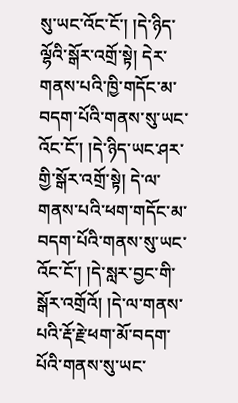སུ་ཡང་འོང་ངོ་། །དེ་ཉིད་ལྷོའི་སྒོར་འགྲོ་སྟེ། དེར་གནས་པའི་ཁྱི་གདོང་མ་བདག་པོའི་གནས་སུ་ཡང་འོང་ངོ་། །དེ་ཉིད་ཡང་ཤར་གྱི་སྒོར་འགྲོ་སྟེ། དེ་ལ་གནས་པའི་ཕག་གདོང་མ་བདག་པོའི་གནས་སུ་ཡང་འོང་ངོ་། །དེ་སླར་བྱང་གི་སྒོར་འགྲོའོ། །དེ་ལ་གནས་པའི་རྡོ་རྗེ་ཕག་མོ་བདག་པོའི་གནས་སུ་ཡང་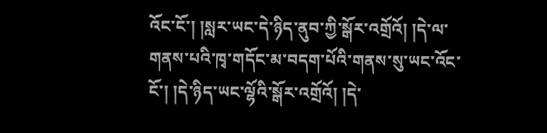འོང་ངོ་། །སླར་ཡང་དེ་ཉིད་ནུབ་ཀྱི་སྒོར་འགྲོའོ། །དེ་ལ་གནས་པའི་ཁྭ་གདོང་མ་བདག་པོའི་གནས་སུ་ཡང་འོང་ངོ་། །དེ་ཉིད་ཡང་ལྷོའི་སྒོར་འགྲོའོ། །དེ་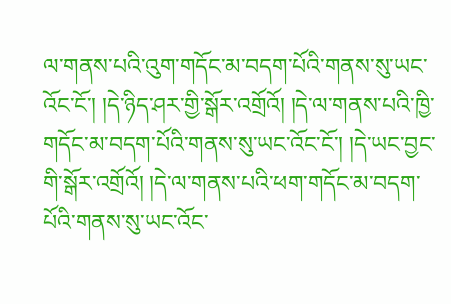ལ་གནས་པའི་འུག་གདོང་མ་བདག་པོའི་གནས་སུ་ཡང་འོང་ངོ་། །དེ་ཉིད་ཤར་གྱི་སྒོར་འགྲོའོ། །དེ་ལ་གནས་པའི་ཁྱི་གདོང་མ་བདག་པོའི་གནས་སུ་ཡང་འོང་ངོ་། །དེ་ཡང་བྱང་གི་སྒོར་འགྲོའོ། །དེ་ལ་གནས་པའི་ཕག་གདོང་མ་བདག་པོའི་གནས་སུ་ཡང་འོང་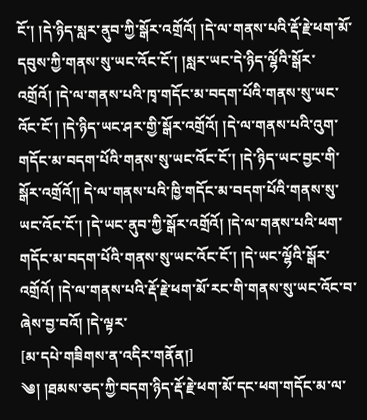ངོ་། །དེ་ཉིད་སླར་ནུབ་ཀྱི་སྒོར་འགྲོའོ། །དེ་ལ་གནས་པའི་རྡོ་རྗེ་ཕག་མོ་དབུས་ཀྱི་གནས་སུ་ཡང་འོང་ངོ་། །སླར་ཡང་དེ་ཉིད་ལྷོའི་སྒོར་འགྲོའོ། །དེ་ལ་གནས་པའི་ཁྭ་གདོང་མ་བདག་པོའི་གནས་སུ་ཡང་འོང་ངོ་། །དེ་ཉིད་ཡང་ཤར་གྱི་སྒོར་འགྲོའོ། །དེ་ལ་གནས་པའི་འུག་གདོང་མ་བདག་པོའི་གནས་སུ་ཡང་འོང་ངོ་། །དེ་ཉིད་ཡང་བྱང་གི་སྒོར་འགྲོའོ།། དེ་ལ་གནས་པའི་ཁྱི་གདོང་མ་བདག་པོའི་གནས་སུ་ཡང་འོང་ངོ་། །དེ་ཡང་ནུབ་ཀྱི་སྒོར་འགྲོའོ། །དེ་ལ་གནས་པའི་ཕག་གདོང་མ་བདག་པོའི་གནས་སུ་ཡང་འོང་ངོ་། །དེ་ཡང་ལྷོའི་སྒོར་འགྲོའོ། །དེ་ལ་གནས་པའི་རྡོ་རྗེ་ཕག་མོ་རང་གི་གནས་སུ་ཡང་འོང་བ་ཞེས་བྱ་བའོ། །དེ་ལྟར་
[མ་དཔེ་གཟིགས་ན་འདིར་གནོན།]
༄། །ཐམས་ཅད་ཀྱི་བདག་ཉིད་རྡོ་རྗེ་ཕག་མོ་དང་ཕག་གདོང་མ་ལ་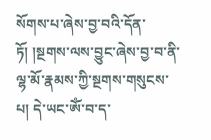སོགས་པ་ཞེས་བྱ་བའི་དོན་ཏོ། །སྔགས་ལས་བྱུང་ཞེས་བྱ་བ་ནི་ལྷ་མོ་རྣམས་ཀྱི་སྔགས་གསུངས་པ། དེ་ཡང་ཨོཾ་བ་ད་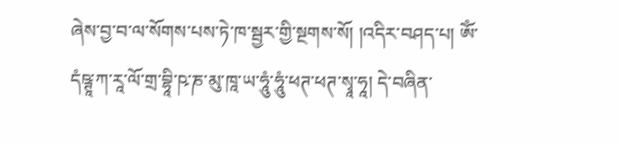ཞེས་བྱ་བ་ལ་སོགས་པས་ཏེ་ཁ་སྦྱར་གྱི་སྔགས་སོ། །འདིར་བཤད་པ། ཨོཾ་དཾཥྚཱ་ཀ་རཱ་ལོ་གྲ་བྷཱི་ཥ་ཎ་མུ་ཁཱ་ཡ་ཧཱུཾ་ཧཱུཾ་ཕཊ་ཕཊ་སྭཱ་ཧཱ། དེ་བཞིན་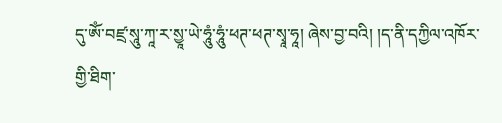དུ་ཨོཾ་བཛྲ་སཱུ་ཀཱ་ར་སྱཱ་ཡེ་ཧཱུཾ་ཧཱུཾ་ཕཊ་ཕཊ་སྭཱ་ཧཱ། ཞེས་བྱ་བའི། །ད་ནི་དཀྱིལ་འཁོར་གྱི་ཐིག་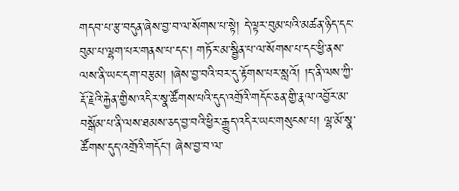གདབ་པ་རྩ་བདུན་ཞེས་བྱ་བ་ལ་སོགས་པ་སྟེ། དེ་ལྟར་བུམ་པའི་མཚན་ཉིད་དང་བུམ་པ་ལྷག་པར་གནས་པ་དང་། གཏོར་མ་སྦྱིན་པ་ལ་སོགས་པ་དང་ཕྱི་ནས་ལས་ནི་ཡང་དག་བརྩམ། །ཞེས་བྱ་བའི་བར་དུ་རྟོགས་པར་སླའོ། །ད་ནི་ལས་ཀྱི་རྡོ་རྗེའི་རྐྱེན་གྱིས་འདིར་སྣ་ཚོགས་པའི་དུད་འགྲོའི་གདོང་ཅན་གྱི་རྣལ་འབྱོར་མ་བསྒོམ་པ་ནི་ལས་ཐམས་ཅད་བྱ་བའི་ཕྱིར་རྒྱུད་འདིར་ཡང་གསུངས་པ། ལྷ་མོ་སྣ་ཚོགས་དུད་འགྲོའི་གདོང་། ཞེས་བྱ་བ་ལ་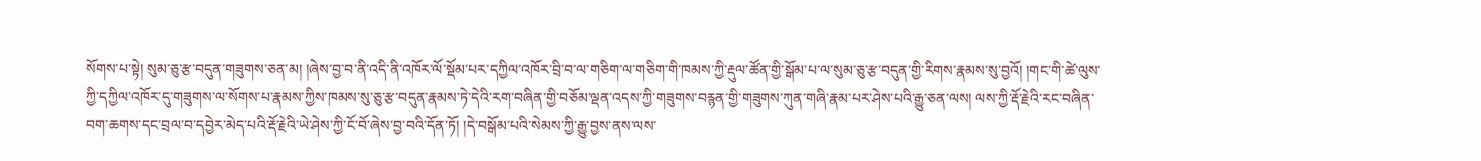སོགས་པ་སྟེ། སུམ་ཅུ་རྩ་བདུན་གཟུགས་ཅན་མ། །ཞེས་བྱ་བ་ནི་འདི་ནི་འཁོར་ལོ་སྡོམ་པར་དཀྱིལ་འཁོར་བྲི་བ་ལ་གཅིག་ལ་གཅིག་གི་ཁམས་ཀྱི་རྡུལ་ཚོན་གྱི་སྒོམ་པ་ལ་སུམ་ཅུ་རྩ་བདུན་གྱི་རིགས་རྣམས་སུ་བྱའོ། །གང་གི་ཚེ་ལུས་ཀྱི་དཀྱིལ་འཁོར་དུ་གཟུགས་ལ་སོགས་པ་རྣམས་ཀྱིས་ཁམས་སུ་ཅུ་རྩ་བདུན་རྣམས་ཏེ་དེའི་རག་བཞིན་གྱི་བཅོམ་ལྡན་འདས་ཀྱི་གཟུགས་བརྙན་གྱི་གཟུགས་ཀུན་གཞི་རྣམ་པར་ཤེས་པའི་རྒྱུ་ཅན་ལས། ལས་ཀྱི་རྡོ་རྗེའི་རང་བཞིན་བག་ཆགས་དང་བྲལ་བ་དབྱེར་མེད་པའི་རྡོ་རྗེའི་ཡེ་ཤེས་ཀྱི་ངོ་བོ་ཞེས་བྱ་བའི་དོན་ཏོ། །དེ་བསྒོམ་པའི་སེམས་ཀྱི་རྒྱུ་བྱས་ནས་ལས་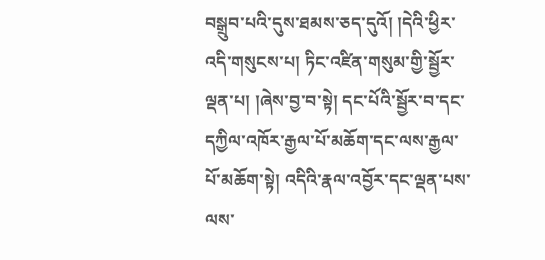བསྒྲུབ་པའི་དུས་ཐམས་ཅད་དུའོ། །དེའི་ཕྱིར་འདི་གསུངས་པ། ཏིང་འཛིན་གསུམ་གྱི་སྦྱོར་ལྡན་པ། །ཞེས་བྱ་བ་སྟེ། དང་པོའི་སྦྱོར་བ་དང་དཀྱིལ་འཁོར་རྒྱལ་པོ་མཆོག་དང་ལས་རྒྱལ་པོ་མཆོག་སྟེ། འདིའི་རྣལ་འབྱོར་དང་ལྡན་པས་ལས་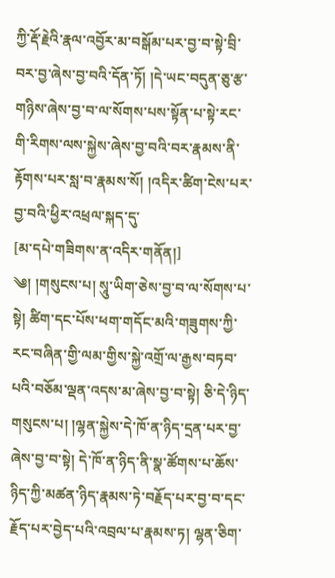ཀྱི་རྡོ་རྗེའི་རྣལ་འབྱོར་མ་བསྒོམ་པར་བྱ་བ་སྟེ་བྲི་བར་བྱ་ཞེས་བྱ་བའི་དོན་ཏོ། །དེ་ཡང་བདུན་ཅུ་རྩ་གཉིས་ཞེས་བྱ་བ་ལ་སོགས་པས་སྟོན་པ་སྟེ་རང་གི་རིགས་ལས་སྐྱེས་ཞེས་བྱ་བའི་བར་རྣམས་ནི་རྟོགས་པར་སླ་བ་རྣམས་སོ། །འདིར་ཚིག་ངེས་པར་བྱ་བའི་ཕྱིར་འཕྲལ་སྐད་དུ་
[མ་དཔེ་གཟིགས་ན་འདིར་གནོན།]
༄། །གསུངས་པ། སཱུ་ཡིག་ཅེས་བྱ་བ་ལ་སོགས་པ་སྟེ། ཚིག་དང་པོས་ཕག་གདོང་མའི་གཟུགས་ཀྱི་རང་བཞིན་གྱི་ལམ་གྱིས་སྐྱེ་འགྲོ་ལ་རྒྱས་བཏབ་པའི་བཅོམ་ལྡན་འདས་མ་ཞེས་བྱ་བ་སྟེ། ཅི་དེ་ཉིད་གསུངས་པ། །ལྷན་སྐྱེས་དེ་ཁོ་ན་ཉིད་དྲན་པར་བྱ་ཞེས་བྱ་བ་སྟེ། དེ་ཁོ་ན་ཉིད་ནི་སྣ་ཚོགས་པ་ཆོས་ཉིད་ཀྱི་མཚན་ཉིད་རྣམས་ཏེ་བརྗོད་པར་བྱ་བ་དང་རྗོད་པར་བྱེད་པའི་འབྲལ་པ་རྣམས་ཏ། ལྷན་ཅིག་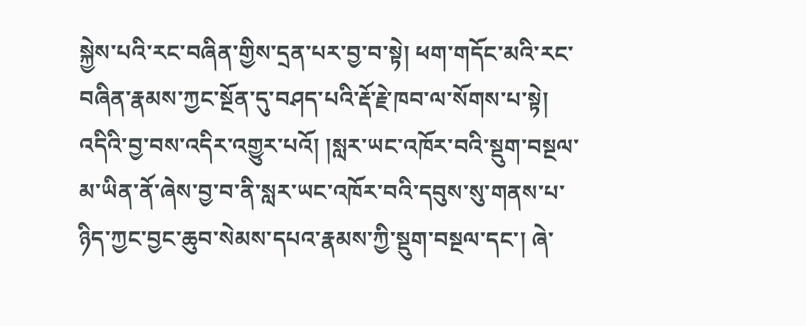སྐྱེས་པའི་རང་བཞིན་གྱིས་དྲན་པར་བྱ་བ་སྟེ། ཕག་གདོང་མའི་རང་བཞིན་རྣམས་ཀྱང་སྔོན་དུ་བཤད་པའི་རྡོ་རྗེ་ཁབ་ལ་སོགས་པ་སྟེ། འདིའི་བྱ་བས་འདིར་འགྱུར་པའོ། །སླར་ཡང་འཁོར་བའི་སྡུག་བསྔལ་མ་ཡིན་ནོ་ཞེས་བྱ་བ་ནི་སླར་ཡང་འཁོར་བའི་དབུས་སུ་གནས་པ་ཉིད་ཀྱང་བྱང་ཆུབ་སེམས་དཔའ་རྣམས་ཀྱི་སྡུག་བསྔལ་དང་། ཞེ་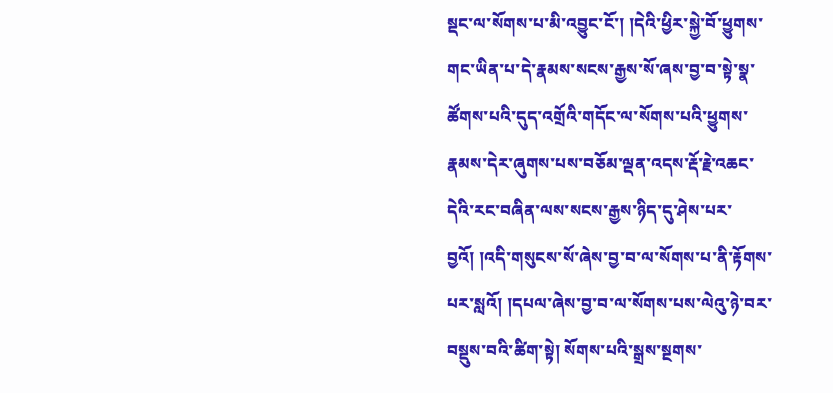སྡང་ལ་སོགས་པ་མི་འབྱུང་ངོ་། །དེའི་ཕྱིར་སྐྱེ་བོ་ཕྱུགས་གང་ཡིན་པ་དེ་རྣམས་སངས་རྒྱས་སོ་ཞས་བྱ་བ་སྟེ་སྣ་ཚོགས་པའི་དུད་འགྲོའི་གདོང་ལ་སོགས་པའི་ཕྱུགས་རྣམས་དེར་ཞུགས་པས་བཅོམ་ལྡན་འདས་རྡོ་རྗེ་འཆང་དེའི་རང་བཞིན་ལས་སངས་རྒྱས་ཉིད་དུ་ཤེས་པར་བྱའོ། །འདི་གསུངས་སོ་ཞེས་བྱ་བ་ལ་སོགས་པ་ནི་རྟོགས་པར་སླའོ། །དཔལ་ཞེས་བྱ་བ་ལ་སོགས་པས་ལེའུ་ཉེ་བར་བསྡུས་བའི་ཚིག་སྟེ། སོགས་པའི་སྒྲས་སྔགས་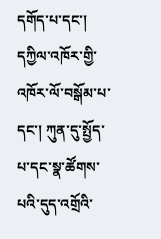དགོད་པ་དང་། དཀྱིལ་འཁོར་གྱི་འཁོར་ལོ་བསྒོམ་པ་དང་། ཀུན་དུ་སྤྱོད་པ་དང་སྣ་ཚོགས་པའི་དུད་འགྲོའི་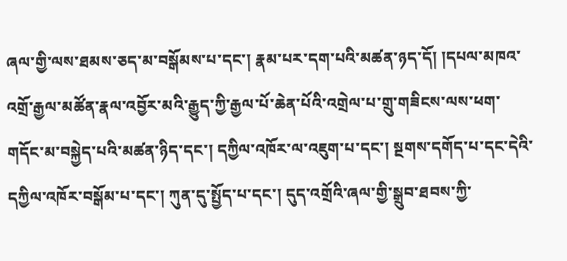ཞལ་གྱི་ལས་ཐམས་ཅད་མ་བསྒོམས་པ་དང་། རྣམ་པར་དག་པའི་མཚན་ཉད་དོ། །དཔལ་མཁའ་འགྲོ་རྒྱལ་མཚོན་རྣལ་འབྱོར་མའི་རྒྱུད་ཀྱི་རྒྱལ་པོ་ཆེན་པོའི་འགྲེལ་པ་གྲུ་གཟིངས་ལས་ཕག་གདོང་མ་བསྐྱེད་པའི་མཚན་ཉིད་དང་། དཀྱིལ་འཁོར་ལ་འཇུག་པ་དང་། སྔགས་དགོད་པ་དང་དེའི་དཀྱིལ་འཁོར་བསྒོམ་པ་དང་། ཀུན་དུ་སྤྱོད་པ་དང་། དུད་འགྲོའི་ཞལ་གྱི་སྒྲུབ་ཐབས་ཀྱི་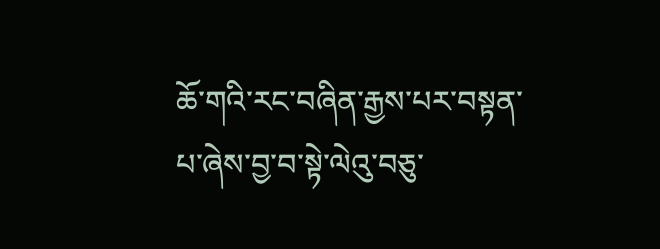ཆོ་གའི་རང་བཞིན་རྒྱས་པར་བསྟན་པ་ཞེས་བྱ་བ་སྟེ་ལེའུ་བཅུ་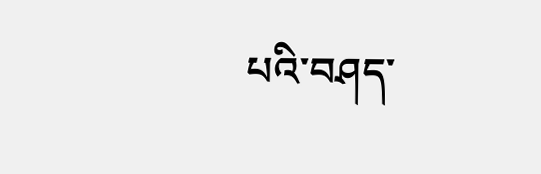པའི་བཤད་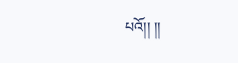པའོ།། །།